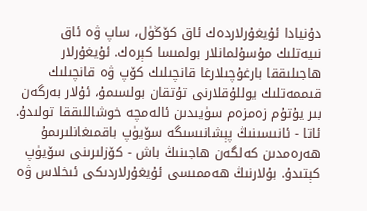دۇنيادا ئۇيغۇرلاردەك ئاق كۆڭۈل، ساپ ۋە ئاق نىيەتلىك مۇسۇلمانلار بولمىسا كېرەك. ئۇيغۇرلار ھاجىلىققا بارغۇچىلارغا قانچىلىك كۆپ ۋە قانچىلىك قىممەتلىك يوللۇقلارنى تۇتقان بولسىمۇ، ئۇلار بەرگەن بىر يۇتۇم زەمزەم سۈيىدىن ئالەمچە خوشاللىققا تولىدۇ. ئاتا - ئانىسىنىڭ پېشانىسىگە سۆيۈپ باقمىغانلىرىمۇ ھەرەمدىن كەلگەن ھاجىنىڭ باش - كۆزلىرىنى سۆيۈپ كېتىدۇ. بۇلارنىڭ ھەممىسى ئۇيغۇرلاردىكى ئىخلاس ۋە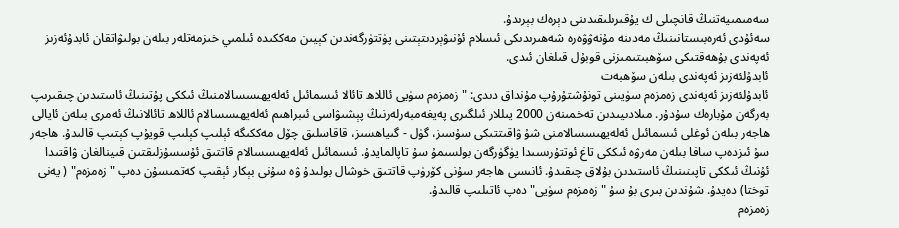سەمىمىيەتنىڭ قانچىلى ك يۇقىرىلىقىدىنى دېرەك بېرىدۇ.
سەئۇدى ئەرەبىستانىنىڭ مەدىنە مۇنەۋۋەرە شەھىرىدىكى ئىسلام ئۇنىۋېردىتېتىنى پۈتتۈرگەندىن كېيىن مەككىدە ئىلمىي خىزمەتلەر بىلەن بولىۋاتقان ئابدۇئەزىز ئەپەندى بۇھەقتىكى سۆھبىتىمىزنى قوبۇل قىلغان ئىدى.
ئابدۇلئەزىز ئەپەندى بىلەن سۆھبەت
ئابدۇلئەزىز ئەپەندى زەمزەم سۈيىنى تونۇشتۇرۇپ مۇنداق دىدى: " زەمزەم سۈيى ئاللاھ تائالا ئىسمائىل ئەلەيھىسسالامنىڭ ئىككى پۇتىنىڭ ئاستىدىن چىقىرىپ بەرگەن مۇبارەك سۇدۇر. مىلادىيىدىن تەخمىنەن 2000 يىللار ئىلگىرى پەيغەمبەرلەرنىڭ پېشىۋاسى ئىبراھىم ئەلەيھىسسالام ئاللاھ تائالانىڭ ئەمرى بىلەن ئايالى ھاجەر بىلەن ئوغلى ئىسمائىل ئەلەيھىسسالامنى شۇ ۋاقىتتىكى سۇسىز، گۈل - گىياھسىز، قاقاسلىق چۆل مەككىگە ئېلىپ كېلىپ قويۇپ كېتىپ قالىدۇ. ھاجەر سۇ ئىزدەپ سافا بىلەن مەرۋە ئىككى تاغ ئوتتۇرىسىدا يۈگۈرگەن بولسىمۇ سۇ تاپالمايدۇ. ئىسمائىل ئەلەيھىسسالام قاتتىق ئۇسسۇزلىقتىن قىينالغان ۋاقتىدا ئۇنىڭ ئىككى تاپىنىنىڭ ئاستىدىن بۇلاق چىقىدۇ. ئانىسى ھاجەر سۇنى كۆرۈپ قاتتىق خوشال بولىدۇ ۋە سۇنى بېكار ئېقىپ كەتمىسۇن دەپ "زەمزەم" ( يەنى توختا) دەيدۇ. شۇندىن بىرى بۇ سۇ "زەمزەم سۈيى" دەپ ئاتىلىپ قالىدۇ.
زەمزەم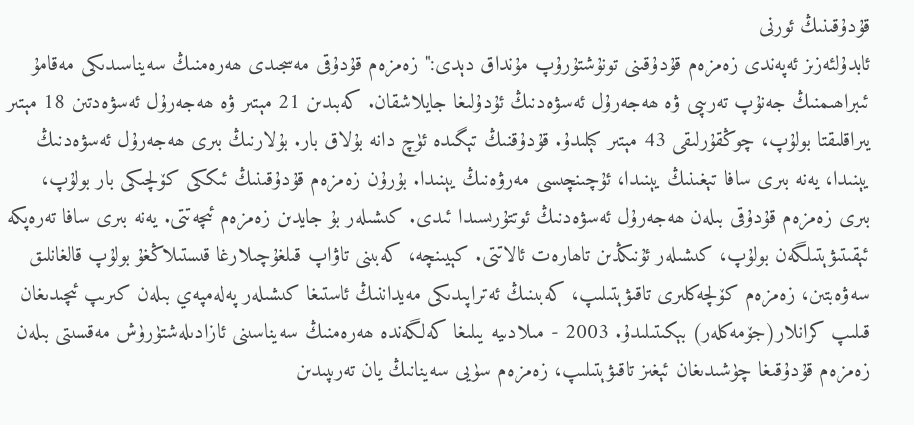قۇدۇقىنىڭ ئورنى
ئابدۇلئەزىز ئەپەندى زەمزەم قۇدۇقىنى تونۇشتۇرۇپ مۇنداق دېدى:" زەمزەم قۇدۇقى مەسجىدى ھەرەمنىڭ سەيناسىدىكى مەقامۇ ئىبراھىمنىڭ جەنۇپ تەرىپى ۋە ھەجەرۇل ئەسۋەدنىڭ ئۇدۇلىغا جايلاشقان. كەبىدىن 21 مېتىر ۋە ھەجەرۇل ئەسۋەدتىن 18 مېتىر يىراقلىقتا بولۇپ، چوڭقۇرلىقى 43 مېتىر كېلىدۇ. قۇدۇقنىڭ تېگىدە ئۈچ دانە بۇلاق بار. بۇلارنىڭ بىرى ھەجەرۇل ئەسۋەدنىڭ يېنىدا، يەنە بىرى سافا تېغىنىڭ يېنىدا، ئۇچىنچىسى مەرۋەنىڭ يېنىدا. بۇرۇن زەمزەم قۇدۇقىنىڭ ئىككى كۆلچىكى بار بولۇپ، بىرى زەمزەم قۇدۇقى بىلەن ھەجەرۇل ئەسۋەدنىڭ ئوتتۇرىسىدا ئىدى. كىشىلەر بۇ جايدىن زەمزەم ئىچەتتى. يەنە بىرى سافا تەرەپكە ئېقىتىۋېتىلگەن بولۇپ، كىشىلەر ئۇنىڭدىن تاھارەت ئالاتتى. كېيىنچە، كەبىنى تاۋاپ قىلغۇچىلارغا قىستىلاڭغۇ بولۇپ قالغانلىق سەۋەبتىن، زەمزەم كۆلچەكلىرى تاقىۋېتىلىپ، كەبىنىڭ ئەتراپىدىكى مەيداننىڭ ئاستىغا كىشىلەر پەلەمپەي بىلەن كىرىپ ئىچىدىغان قىلىپ كرانلار(جۆمەكلەر) بېكىتىلىدۇ. 2003 - مىلادىيە يىلىغا كەلگەندە ھەرەمنىڭ سەيناسىنى ئازادىلەشتۈرۈش مەقسىتى بىلەن زەمزەم قۇدۇقىغا چۈشىدىغان ئېغىز تاقىۋېتىلىپ، زەمزەم سۈيى سەينانىڭ يان تەرىپىدىن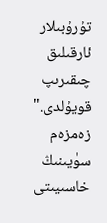تۇرۇبىلار ئارقىلىق چىقىرىپ قويۇلدى."
زەمزەم سۈيىنىڭ خاسىيىتى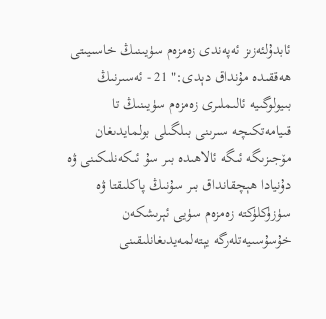ئابدۇلئەزىز ئەپەندى زەمزەم سۈيىنىڭ خاسىيىتى ھەققىدە مۇنداق دېدى:" 21 - ئەسىرنىڭ بىيولوگىيە ئالىملىرى زەمزەم سۈيىنىڭ تا قىيامەتكىچە سىرىنى بىلگىلى بولمايدىغان مۆجىزىگە ئىگە ئالاھىدە بىر سۇ ئىكەنلىكىنى ۋە دۇنيادا ھېچقانداق بىر سۇنىڭ پاكلىقتا ۋە سۈزۈكلۈكتە زەمزەم سۈيى ئېرىشكەن خۇسۇسىيەتلەرگە يېتەلمەيدىغانلىقىنى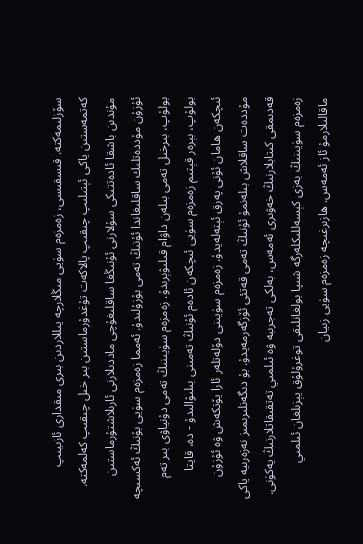سۆزلىمەكتە. قىسقىسى، زەمزەم سۈيى مىڭلارچە يىللاردىن بىرى مىقدارى ئازىيىپ كەتمەستىن ياكى ئېتىلىپ چىقىپ پالاكەت تۇغدۇرماستىن بىر خىل چىقىپ كەلمەكتە. مۇندىن باشقا ئادەتتىكى سۇلارنى ئۇنىڭغا ساقلىغۇچى ماددىلارنى ئارىلاشتۇرماستىن ئۇزۇن مۇددەتلىك ساقلىغاندا ئۇنىڭ تەمى بۇزۇلىدۇ. ئەمما زەمزەم سۈيى بۇنىڭ ئەكسىچە بولۇپ، بىرخىل تەمى بىلەن داۋام قىلىۋېرىدۇ. زەمزەم سۈيىنىڭ تەمى دۇنياۋى بىر تەم بولۇپ، بېرەر قېتىم زەمزەم سۈيى ئىچكەن ئادەم ئۇنىڭ تەمىنى بىلىۋالىدۇ - دە، قايتا ئىچكەن ھامان ئۇنى پەرق ئېتەلەيدۇ. زەمزەم سۈيىنى دۆلەتلەر ئارا يۆتكەش ۋە ئۇزۇن مۇددەت ساقلاش بىلەنمۇ ئۇنىڭ تەمى قەتئى ئۆزگەرمەيدۇ. بۇ دىگەنلىرىمىز نەزەرىيە ياكى قەدىمقى كىتابلارنىڭ خەۋىرى ئەمەس، بەلكى تەجرىبە ۋە ئىلمىي تەتقىقاتلارنىڭ يەكۈنى. زەمزەم سۈيىنىڭ بەزى كېسەللىكلەرگە شىپا بولغانلىقى توغرۇلۇق يېزىلغان ئىلمىي ماقالىلارمۇ ئاز ئەمەس. ھازىرغىچە زەمزەم سۈيى زىيان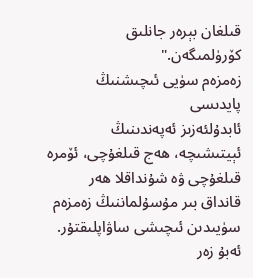قىلغان بېرەر جانلىق كۆرۈلمىگەن."
زەمزەم سۈيى ئىچىشنىڭ پايدىسى
ئابدۇلئەزىز ئەپەندىنىڭ ئېيتىشىچە، ھەج قىلغۇچى، ئۆمرە قىلغۇچى ۋە شۇنداقلا ھەر قانداق بىر مۇسۇلماننىڭ زەمزەم سۈيىدىن ئىچىشى ساۋاپلىقتۇر. ئەبۇ زەر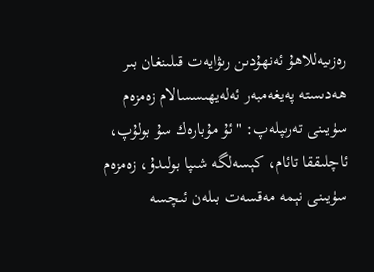رەزىيەللاھۇ ئەنھۇدىن رىۋايەت قىلىنغان بىر ھەدىستە پەيغەمبەر ئەلەيھىسسالام زەمزەم سۈيىنى تەرىپلەپ: "ئۇ مۇبارەك سۇ بولۇپ، ئاچلىققا تائام، كېسەلگە شىپا بولىدۇ، زەمزەم سۈيىنى نېمە مەقسەت بىلەن ئىچسە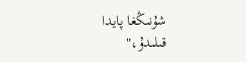شۇنىڭغا پايدا قىلىدۇ،"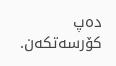دەپ كۆرسەتكەن.